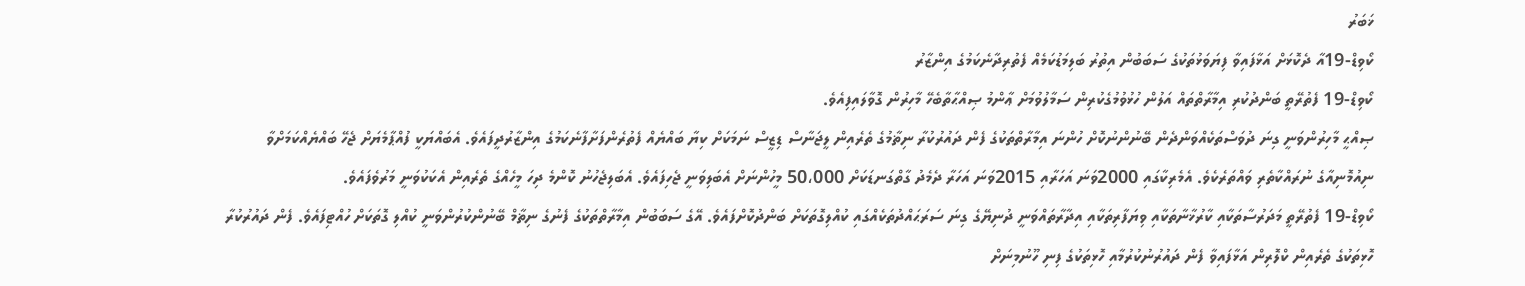ޚަބަރު
ކޯވިޑް-19އާ ދެކޮޅަށް އަޅާފައިވާ ފިޔަވަޅުތަކުގެ ސަބަބުން އިތުރު ބަލިމަޑުކަމެއް ފެތުރިދާނެކަމުގެ އިންޒާރު
ކޯވިޑް-19 ފެތުރޭތީ ބަންދުކުރި އިމާރާތްތައް އަލުން ހުޅުވުމުގެކުރިން ސަމާލުވުމަށް ޢާންމު ޞިއްޙާތާބެހޭ މާހިރުން ގޮވާލައިފިއެވެ.
ޞިއްޙީ މާހިރުންވަނީ ގިނަ ދުވަސްތަކެއްވަންދެން ބޭނުންނުކޮށް ހުންނަ އިމާރާތްތަކުގެ ފެން ދައުރުކުރާ ނިޡާމުގެ ތެރެއިން ލީޖަނާސް ޑިޒީސް ނަމަކަށް ކިޔާ ބައްޔެއް ފެތުރެންފަށާފާނެކަމުގެ އިންޒާރުދީފައެވެ. އެބައްޔަކީ ފުއްޕާމެޔަށް ޖެހޭ ބައްޔެއްކަމަށްވާ ނިއުމޮނިއާގެ ނުރައްކާތެރި ވައްތަރެކެވެ. އެމެރިކާގައި 2000ވަނަ އަހަރާއި 2015ވަނަ އަހަރާ ދެމެދު ގާތްގަނޑަކަށް 50،000 މީހުންނަށް އެބަލިވަނީ ޖެހިފައެވެ. އެބަލިޖެހުނު ކޮންމެ ދިހަ މީހެއްގެ ތެރެއިން އެކަކުވަނީ މަރުވެފައެވެ.
ކޯވިޑް-19 ފެތުރޭތީ މަދަރުސާތަކާއި ކާރުޚާނާތަކާއި ވިޔަފާރިތަކާއި އިދާރާތައްވަނީ ދުނިޔޭގެ ގިނަ ސަރަޙައްދުތަކެއްގައި ކުއްލިގޮތަކަށް ބަންދުކޮށްފައެވެ. އޭގެ ސަބަބުން އިމާރާތްތަކުގެ ފެނުގެ ނިޡާމް ބޭނުންކުރުންވަނީ ކުއްލި ގޮތަކަށް ހުއްޓިފައެވެ. ފެން ދައުރުކުރާ ހޮޅިތަކުގެ ތެރެއިން ކްލޮރިން އަޅާފައިވާ ފެން ދައުރުނުކުރުމާއި ހޮޅިތަކުގެ ފިނި ހޫނުމިނަށް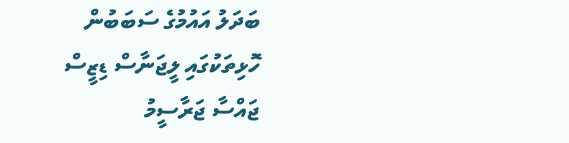ބަދަލު އައުމުގެ ސަބަބުން ހޮޅިތަކުގައި ލީޖަނާސް ޑިޒީސް ޖައްސާ ޖަރާސީމު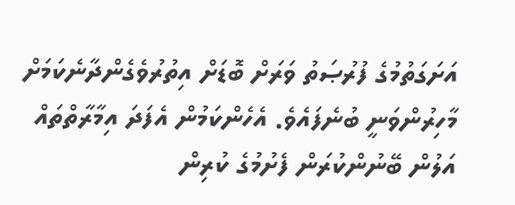އަށަގަތުމުގެ ފުރުޞަތު ވަރަށް ބޮޑަށް އިތުރުވެގެންދާނެކަމަށް މާހިރުންވަނީ ބުނެފައެވެ. އެހެންކަމުން އެފަދަ އިމާރާތްތައް އަލުން ބޭނުންކުރަން ފެށުމުގެ ކުރިން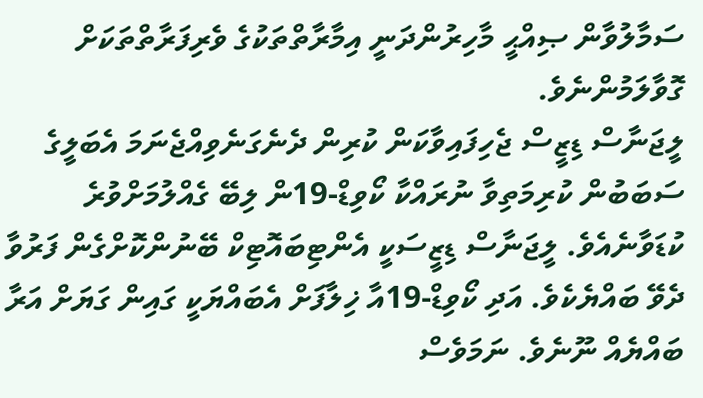ސަމާލުވާން ޞިއްޙީ މާހިރުންދަނީ އިމާރާތްތަކުގެ ވެރިފަރާތްތަކަށް ގޮވާލަމުންނެވެ.
ލީޖަނާސް ޑިޒީސް ޖެހިފައިވާކަން ކުރިން ދެނެގަނެވިއްޖެނަމަ އެބަލީގެ ސަބަބުން ކުރިމަތިވާ ނުރައްކާ ކޯވިޑް-19ން ލިބޭ ގެއްލުމަށްވުރެ ކުޑަވާނެއެވެ. ލީޖަނާސް ޑިޒީސަކީ އެންޓިބައޮޓިކް ބޭނުންކޮށްގެން ފަރުވާ ދެވޭ ބައްޔެކެވެ. އަދި ކޯވިޑް-19އާ ޚިލާފަށް އެބައްޔަކީ ގައިން ގަޔަށް އަރާ ބައްޔެއް ނޫނެވެ. ނަމަވެސް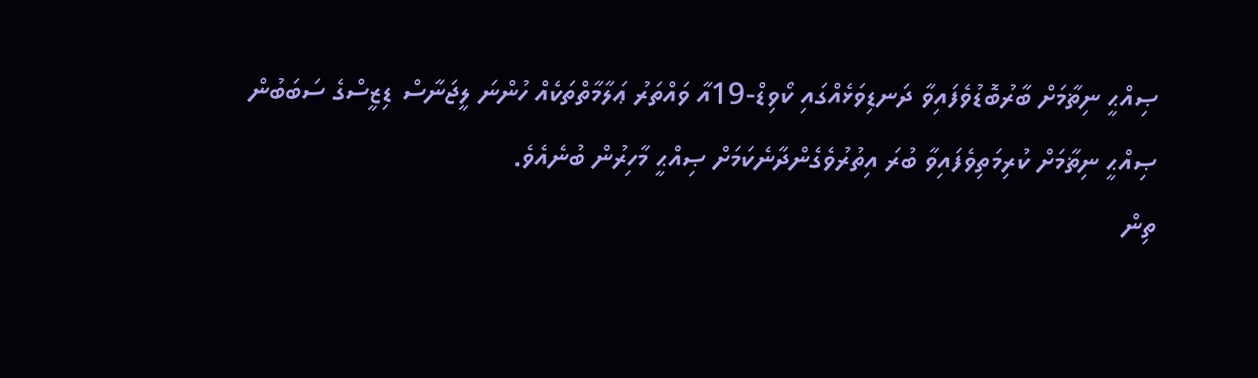ޞިއްޙީ ނިޡާމަށް ބާރުބޮޑުވެފައިވާ ދަނޑިވަޅެއްގައި ކޯވިޑް-19އާ ވައްތަރު ޢަލާމާތްތަކެއް ހުންނަ ލީޖަނާސް ޑިޒީސްގެ ސަބަބުން ޞިއްޙީ ނިޡާމަށް ކުރިމަތިވެފައިވާ ބުރަ އިތުރުވެގެންދާނެކަމަށް ޞިއްޙީ މާހިރުން ބުނެއެވެ.
ތިން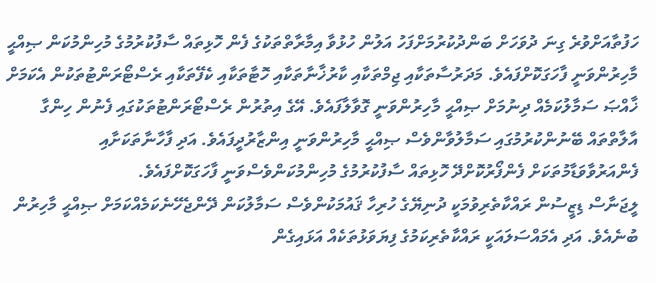ހަފުތާއަށްވުރެ ގިނަ ދުވަހަށް ބަންދުކުރުމަށްފަހު އަލުން ހުޅުވާ އިމާރާތްތަކުގެ ފެން ހޮޅިތައް ސާފުކުރުމުގެ މުހިންމުކަން ޞިއްޙީ މާހިރުންވަނީ ފާހަގަކޮށްފައެވެ. މަދަރުސާތަކާއި ޖިމްތަކާއި ކާރުޚާނާތަކާއި ހޮޓާތަކާއި ކެފޭތަކާއި ރެސްޓޯރަންޓުތަކުން އެކަމަށް ޚާއްޞަ ސަމާލުކަމެއް ދިނުމަށް ޞިއްޙީ މާހިރުންވަނީ ގޮވާލާފައެވެ. އޭގެ އިތުރުން ރެސްޓޯރަންޓުތަކުގައި ފެނުން ހިންގާ އާލާތްތައް ބޭނުންކުރުމުގައި ސަމާލުވާންވެސް ޞިއްޙީ މާހިރުންވަނީ އިންޒާރުދީފައެވެ. އަދި ފާހާނާތަކަށާއި ފެންއަރުވާވަޑާމުތަކަށް ފެންފޯރުކޮށްދޭ ހޮޅިތައް ސާފުކުރުމުގެ މުހިންމުކަންވެސްވަނީ ފާހަގަކޮށްފައެވެ.
ލީޖަނާސް ޑިޒީސުން ރައްކާތެރިވުމަކީ ދުނިޔޭގެ ހުރިހާ ޤައުމަކުންވެސް ސަމާލުކަން ދޭންޖެހޭނެކަމެއްކަމަށް ޞިއްޙީ މާހިރުން ބުނެއެވެ. އަދި އެމައްސަލައަކީ ރައްކާތެރިކަމުގެ ފިޔަވަޅުތަކެއް އަޅައިގެން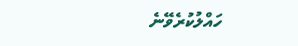ހައްލުކުރެވޭނެ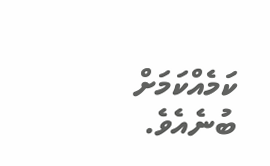ކަމެއްކަމަށް ބުނެއެވެ.